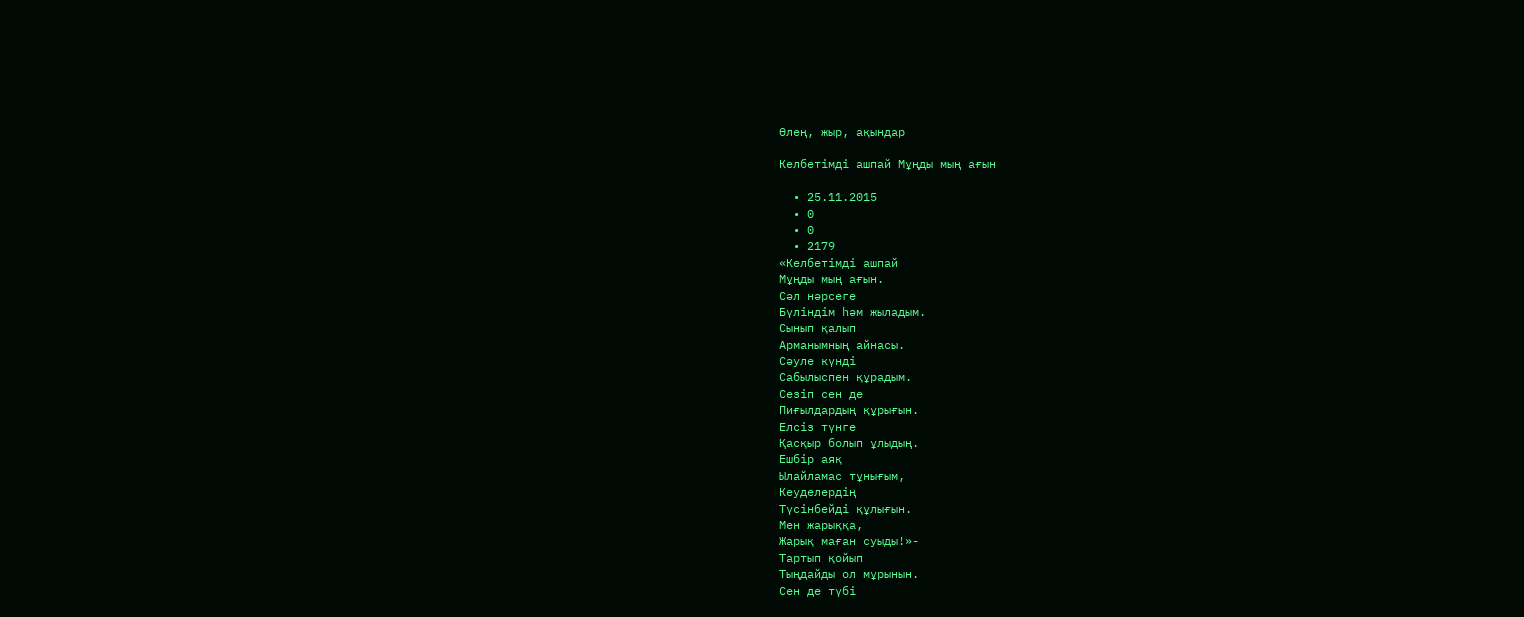Өлең, жыр, ақындар

Келбетімді ашпай Мұңды мың ағын

  • 25.11.2015
  • 0
  • 0
  • 2179
«Келбетімді ашпай
Мұңды мың ағын.
Сәл нәрсеге
Бүліндім һәм жыладым.
Сынып қалып
Арманымның айнасы.
Сәуле күнді
Сабылыспен құрадым.
Сезіп сен де
Пиғылдардың құрығын.
Елсіз түнге
Қасқыр болып ұлыдың.
Ешбір аяқ
Ылайламас тұнығым,
Кеуделердің
Түсінбейді құлығын.
Мен жарыққа,
Жарық маған суыды!»-
Тартып қойып
Тыңдайды ол мұрынын.
Сен де түбі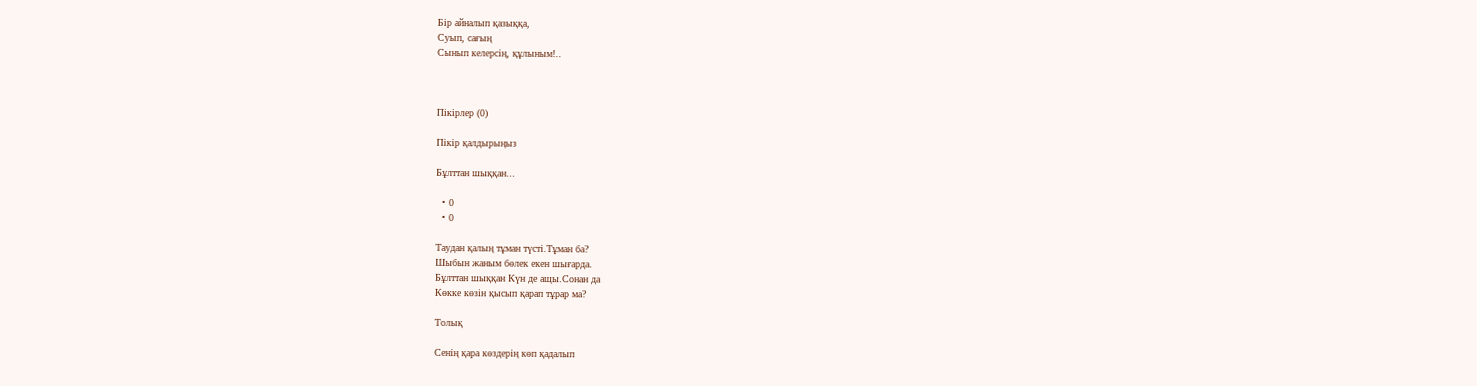Бір айналып қазыққа,
Суып, сағың
Сынып келерсің, құлыным!..



Пікірлер (0)

Пікір қалдырыңыз

Бұлттан шыққан...

  • 0
  • 0

Таудан қалың тұман түсті.Тұман ба?
Шыбын жаным бөлек екен шығарда.
Бұлттан шыққан Күн де ащы.Сонан да
Көкке көзін қысып қарап тұрар ма?

Толық

Сенің қара көздерің көп қадалып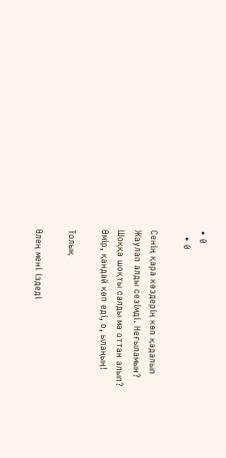• 0
  • 0

Сенің қара көздерің көп қадалып
Жаулап алды сезімді. Неғыламын?
Шоққа шоқты салды ма оттан алып?
Өмір, қандай көп еді, о, ылаңың!

Толық

Өлең мені іздеді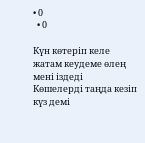• 0
  • 0

Күн көтеріп келе жатам кеудеме өлең мені іздеді
Көшелерді таңда кезіп күз демі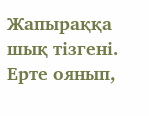Жапыраққа шық тізгені.
Ерте оянып,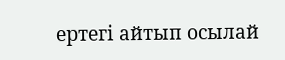ертегі айтып осылай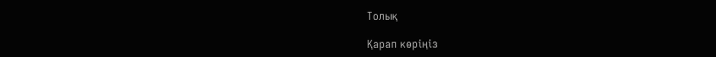Толық

Қарап көріңіз